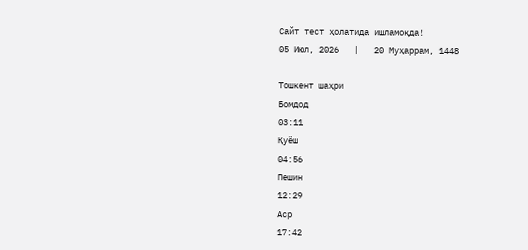Сайт тест ҳолатида ишламоқда!
05 Июл, 2026   |   20 Муҳаррам, 1448

Тошкент шаҳри
Бомдод
03:11
Қуёш
04:56
Пешин
12:29
Аср
17:42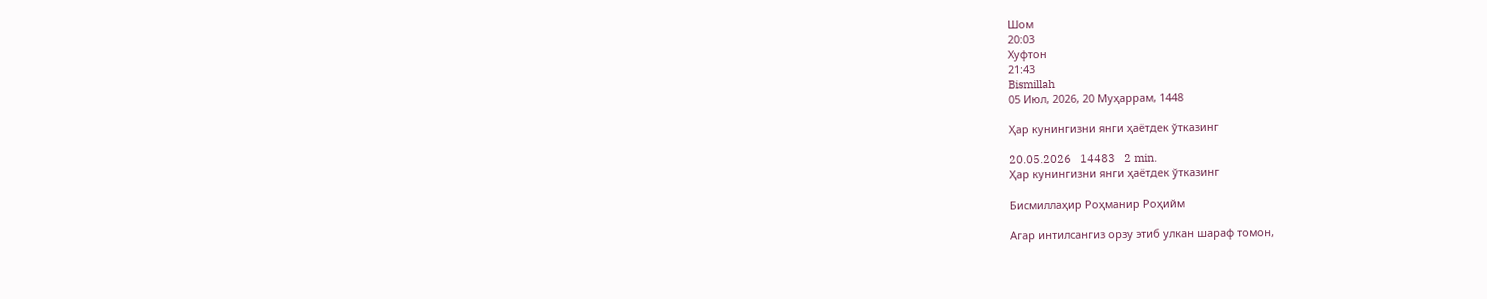Шом
20:03
Хуфтон
21:43
Bismillah
05 Июл, 2026, 20 Муҳаррам, 1448

Ҳар кунингизни янги ҳаётдек ўтказинг

20.05.2026   14483   2 min.
Ҳар кунингизни янги ҳаётдек ўтказинг

Бисмиллаҳир Роҳманир Роҳийм

Агар интилсангиз орзу этиб улкан шараф томон,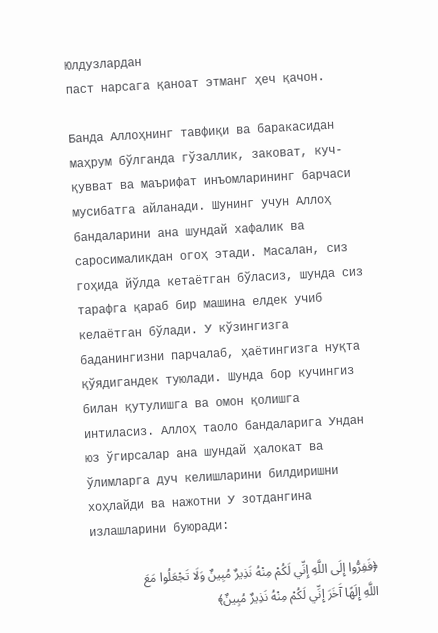Юлдузлардан
паст нарсага қаноат этманг ҳеч қачон.

Банда Аллоҳнинг тавфиқи ва баракасидан маҳрум бўлганда гўзаллик, заковат, куч-қувват ва маърифат инъомларининг барчаси мусибатга айланади. Шунинг учун Аллоҳ бандаларини ана шундай хафалик ва саросималикдан огоҳ этади. Масалан, сиз гоҳида йўлда кетаётган бўласиз, шунда сиз тарафга қараб бир машина елдек учиб келаётган бўлади. У кўзингизга баданингизни парчалаб, ҳаётингизга нуқта қўядигандек туюлади. Шунда бор кучингиз билан қутулишга ва омон қолишга интиласиз. Аллоҳ таоло бандаларига Ундан юз ўгирсалар ана шундай ҳалокат ва ўлимларга дуч келишларини билдиришни хоҳлайди ва нажотни У зотдангина излашларини буюради:

﴿فَفِرُّوا إِلَى اللَّهِ إِنِّي لَكُمْ مِنْهُ نَذِيرٌ مُبِينٌ وَلَا تَجْعَلُوا مَعَ اللَّهِ إِلَهًا آَخَرَ إِنِّي لَكُمْ مِنْهُ نَذِيرٌ مُبِينٌ﴾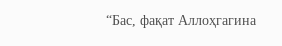“Бас, фақат Аллоҳгагина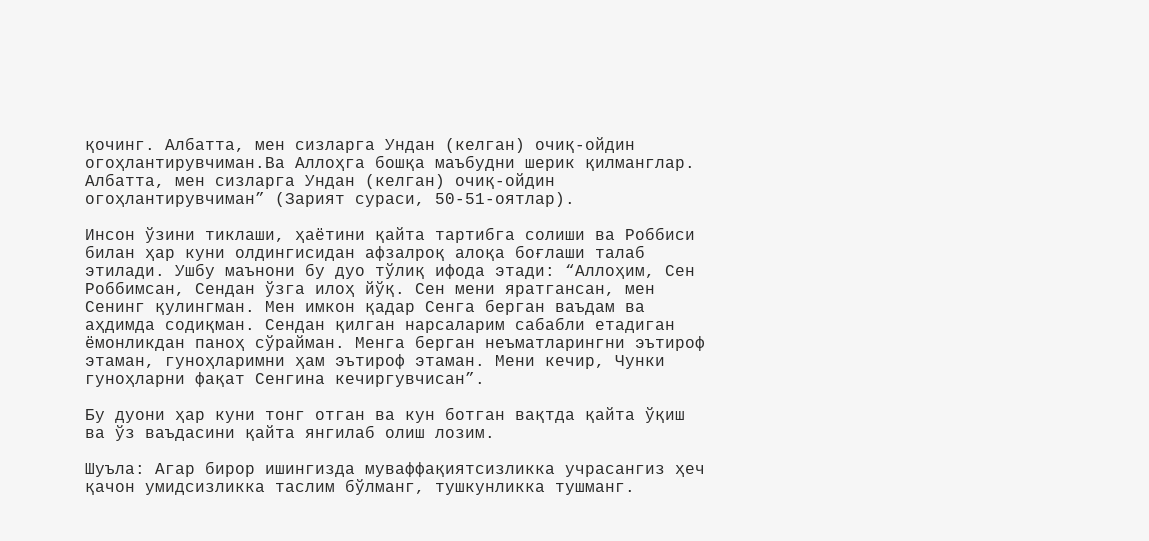қочинг. Албатта, мен сизларга Ундан (келган) очиқ-ойдин огоҳлантирувчиман.Ва Аллоҳга бошқа маъбудни шерик қилманглар. Албатта, мен сизларга Ундан (келган) очиқ-ойдин огоҳлантирувчиман” (Зарият сураси, 50-51-оятлар).

Инсон ўзини тиклаши, ҳаётини қайта тартибга солиши ва Роббиси билан ҳар куни олдингисидан афзалроқ алоқа боғлаши талаб этилади. Ушбу маънони бу дуо тўлиқ ифода этади: “Аллоҳим, Сен Роббимсан, Сендан ўзга илоҳ йўқ. Сен мени яратгансан, мен Сенинг қулингман. Мен имкон қадар Сенга берган ваъдам ва аҳдимда содиқман. Сендан қилган нарсаларим сабабли етадиган ёмонликдан паноҳ сўрайман. Менга берган неъматларингни эътироф этаман, гуноҳларимни ҳам эътироф этаман. Мени кечир, Чунки гуноҳларни фақат Сенгина кечиргувчисан”.

Бу дуони ҳар куни тонг отган ва кун ботган вақтда қайта ўқиш ва ўз ваъдасини қайта янгилаб олиш лозим.

Шуъла: Агар бирор ишингизда муваффақиятсизликка учрасангиз ҳеч қачон умидсизликка таслим бўлманг, тушкунликка тушманг.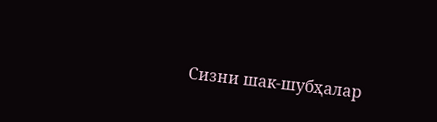Сизни шак-шубҳалар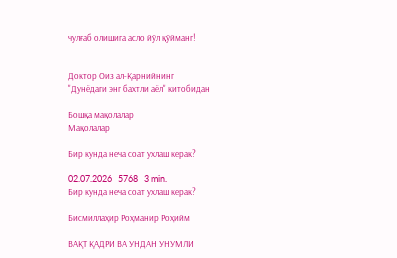чулғаб олишига асло йўл қўйманг!


Доктор Оиз ал-Қарнийнинг
"Дунёдаги энг бахтли аёл" китобидан

Бошқа мақолалар
Мақолалар

Бир кунда неча соат ухлаш керак?

02.07.2026   5768   3 min.
Бир кунда неча соат ухлаш керак?

Бисмиллаҳир Роҳманир Роҳийм

ВАҚТ ҚАДРИ ВА УНДАН УНУМЛИ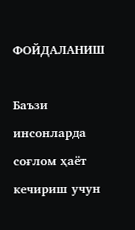ФОЙДАЛАНИШ

Баъзи инсонларда соғлом ҳаёт кечириш учун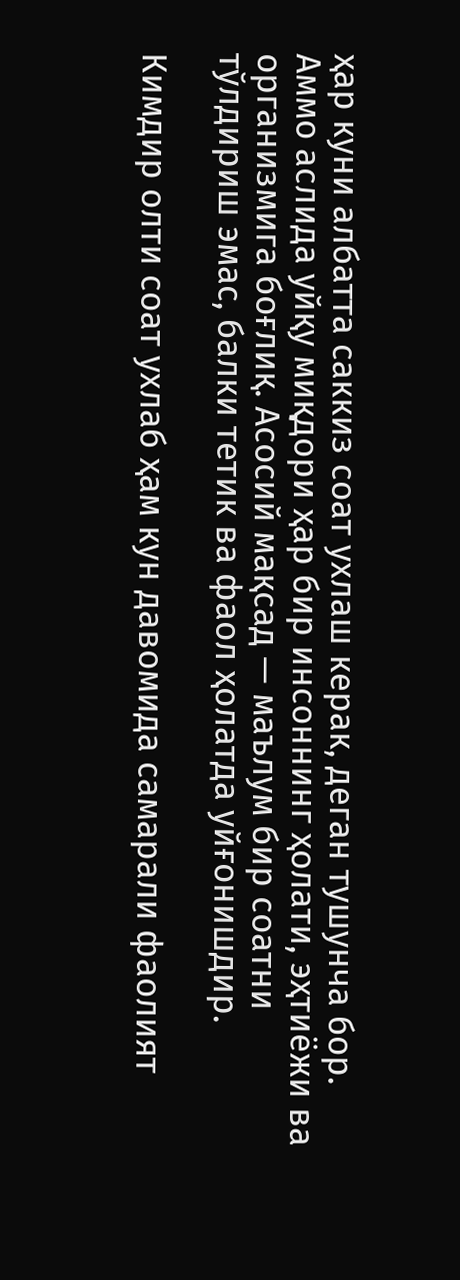ҳар куни албатта саккиз соат ухлаш керак, деган тушунча бор. Аммо аслида уйқу миқдори ҳар бир инсоннинг ҳолати, эҳтиёжи ва организмига боғлиқ. Асосий мақсад — маълум бир соатни тўлдириш эмас, балки тетик ва фаол ҳолатда уйғонишдир.

Кимдир олти соат ухлаб ҳам кун давомида самарали фаолият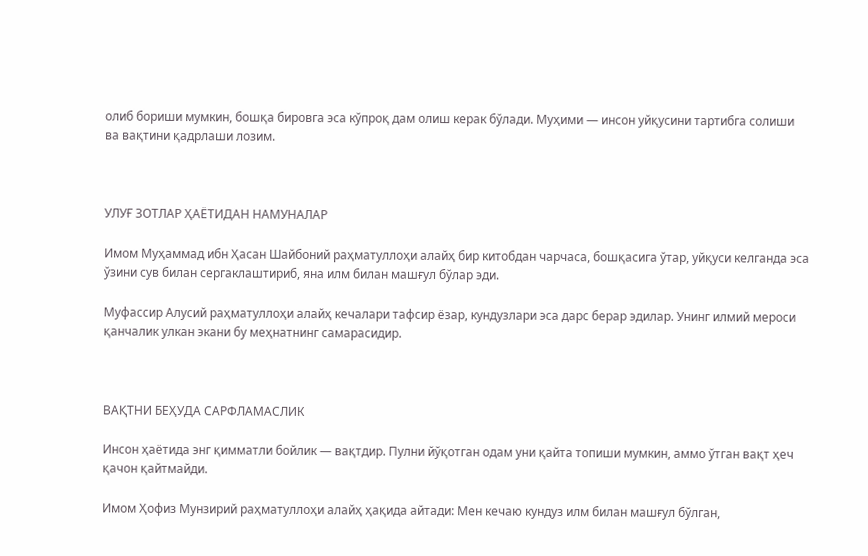олиб бориши мумкин, бошқа бировга эса кўпроқ дам олиш керак бўлади. Муҳими — инсон уйқусини тартибга солиши ва вақтини қадрлаши лозим.



УЛУҒ ЗОТЛАР ҲАЁТИДАН НАМУНАЛАР

Имом Муҳаммад ибн Ҳасан Шайбоний раҳматуллоҳи алайҳ бир китобдан чарчаса, бошқасига ўтар, уйқуси келганда эса ўзини сув билан сергаклаштириб, яна илм билан машғул бўлар эди.

Муфассир Алусий раҳматуллоҳи алайҳ кечалари тафсир ёзар, кундузлари эса дарс берар эдилар. Унинг илмий мероси қанчалик улкан экани бу меҳнатнинг самарасидир.



ВАҚТНИ БЕҲУДА САРФЛАМАСЛИК

Инсон ҳаётида энг қимматли бойлик — вақтдир. Пулни йўқотган одам уни қайта топиши мумкин, аммо ўтган вақт ҳеч қачон қайтмайди.

Имом Ҳофиз Мунзирий раҳматуллоҳи алайҳ ҳақида айтади: Мен кечаю кундуз илм билан машғул бўлган,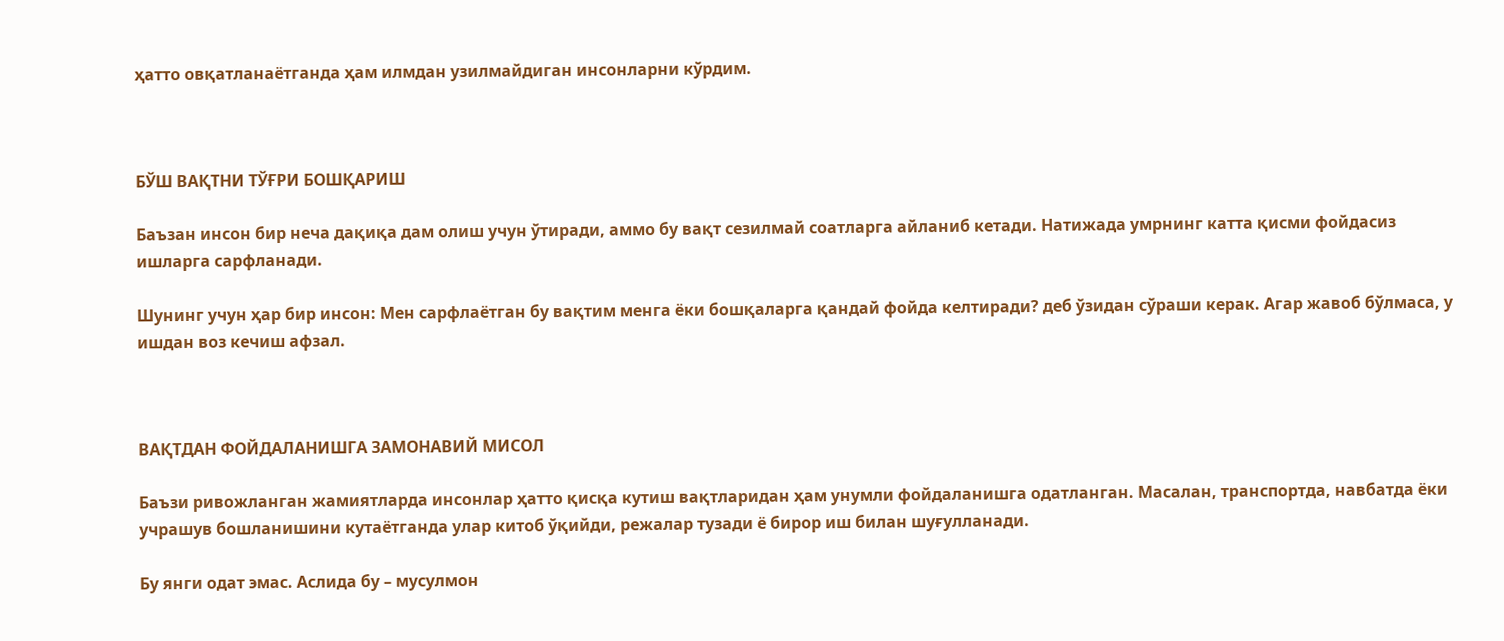ҳатто овқатланаётганда ҳам илмдан узилмайдиган инсонларни кўрдим.



БЎШ ВАҚТНИ ТЎҒРИ БОШҚАРИШ

Баъзан инсон бир неча дақиқа дам олиш учун ўтиради, аммо бу вақт сезилмай соатларга айланиб кетади. Натижада умрнинг катта қисми фойдасиз ишларга сарфланади.

Шунинг учун ҳар бир инсон: Мен сарфлаётган бу вақтим менга ёки бошқаларга қандай фойда келтиради? деб ўзидан сўраши керак. Агар жавоб бўлмаса, у ишдан воз кечиш афзал.



ВАҚТДАН ФОЙДАЛАНИШГА ЗАМОНАВИЙ МИСОЛ

Баъзи ривожланган жамиятларда инсонлар ҳатто қисқа кутиш вақтларидан ҳам унумли фойдаланишга одатланган. Масалан, транспортда, навбатда ёки учрашув бошланишини кутаётганда улар китоб ўқийди, режалар тузади ё бирор иш билан шуғулланади.

Бу янги одат эмас. Аслида бу – мусулмон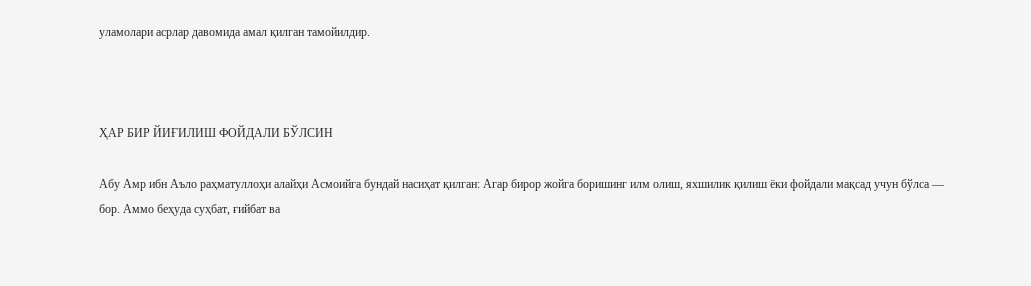уламолари асрлар давомида амал қилган тамойилдир.



ҲАР БИР ЙИҒИЛИШ ФОЙДАЛИ БЎЛСИН

Абу Амр ибн Аъло раҳматуллоҳи алайҳи Асмоийга бундай насиҳат қилган: Агар бирор жойга боришинг илм олиш, яхшилик қилиш ёки фойдали мақсад учун бўлса — бор. Аммо беҳуда суҳбат, ғийбат ва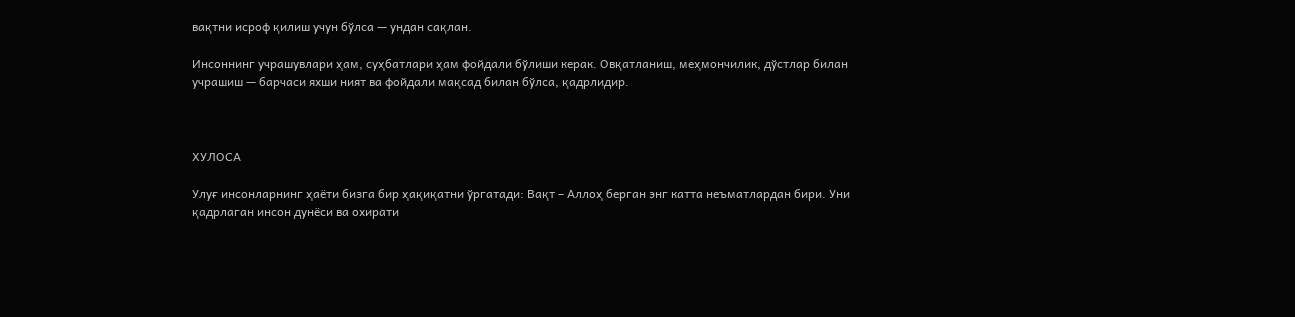вақтни исроф қилиш учун бўлса — ундан сақлан.

Инсоннинг учрашувлари ҳам, суҳбатлари ҳам фойдали бўлиши керак. Овқатланиш, меҳмончилик, дўстлар билан учрашиш — барчаси яхши ният ва фойдали мақсад билан бўлса, қадрлидир.



ХУЛОСА

Улуғ инсонларнинг ҳаёти бизга бир ҳақиқатни ўргатади: Вақт – Аллоҳ берган энг катта неъматлардан бири. Уни қадрлаган инсон дунёси ва охирати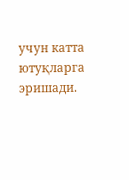учун катта ютуқларга эришади.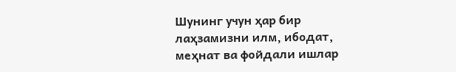Шунинг учун ҳар бир лаҳзамизни илм, ибодат, меҳнат ва фойдали ишлар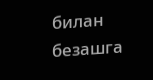билан безашга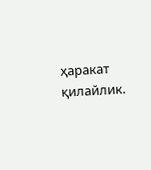ҳаракат қилайлик.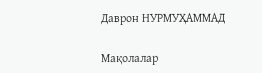Даврон НУРМУҲАММАД

Мақолалар